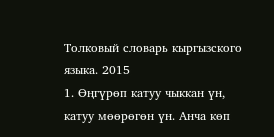Толковый словарь кыргызского языка. 2015
1. Өңгүрөп катуу чыккан үн, катуу мөөрөгөн үн. Анча көп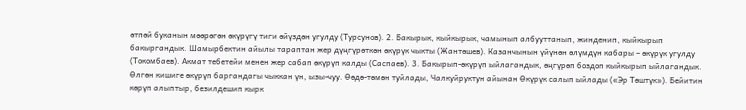өтпөй буканын мөөрөгөн өкүрүгү тиги өйүздөн угулду (Турсунов). 2. Бакырык, кыйкырык, чамынып албууттанып, жинденип, кыйкырып бакыргандык. Шамырбектин айылы тараптан жер дүңгүрөткөн өкүрүк чыкты (Жантөшев). Казанчынын үйүнөн өлүмдүн кабары – өкүрүк угулду (Токомбаев). Акмат тебетейи менен жер сабап өкүрүп калды (Саспаев). 3. Бакырып-өкүрүп ыйлагандык, өңгүрөп боздоп кыйкырып ыйлагандык. Өлгөн кишиге өкүрүп баргандагы чыккан үн, ызы-чуу. Өөдө-төмөн туйлады, Чалкуйруктун айынан Өкүрүк салып ыйлады («Эр Төштүк»). Бейитин көрүп алыптыр, безилдешип кырк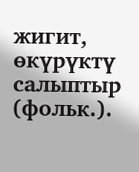жигит, өкүрүктү салыптыр (фольк.).